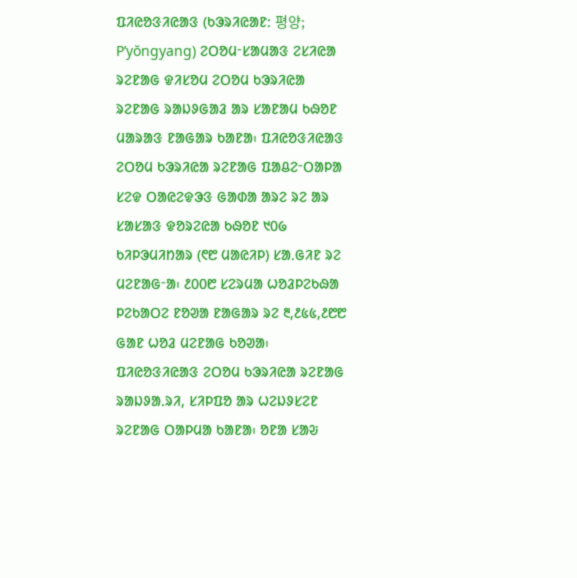ᱯᱤᱭᱚᱝᱤᱭᱟᱝ (ᱠᱳᱨᱤᱭᱟᱱᱺ 평양; P’yŏngyang) ᱮᱛᱚᱢᱼᱥᱟᱢᱟᱝ ᱮᱥᱤᱭᱟ ᱨᱮᱱᱟᱜ ᱫᱤᱥᱚᱢ ᱮᱛᱚᱢ ᱠᱳᱨᱤᱭᱟ ᱨᱮᱱᱟᱜ ᱨᱟᱡᱽᱜᱟᱲ ᱟᱨ ᱥᱟᱱᱟᱢ ᱠᱷᱚᱱ ᱢᱟᱨᱟᱝ ᱱᱟᱜᱟᱨ ᱠᱟᱱᱟ᱾ ᱯᱤᱭᱚᱝᱤᱭᱟᱝ ᱮᱛᱚᱢ ᱠᱳᱨᱤᱭᱟ ᱨᱮᱱᱟᱜ ᱯᱟᱪᱮᱼᱛᱟᱞᱟ ᱥᱮᱫ ᱛᱟᱭᱮᱫᱳᱝ ᱜᱟᱰᱟ ᱟᱨᱮ ᱨᱮ ᱟᱨ ᱥᱟᱥᱟᱝ ᱫᱚᱨᱮᱭᱟ ᱠᱷᱚᱱ ᱑᱐᱙ ᱠᱤᱞᱳᱢᱤᱴᱟᱨ (᱖᱘ ᱢᱟᱭᱤᱞ) ᱥᱟᱹᱜᱤᱱ ᱨᱮ ᱢᱮᱱᱟᱜᱼᱟ᱾ ᱒᱐᱐᱘ ᱥᱮᱨᱢᱟ ᱦᱚᱲᱞᱮᱠᱷᱟ ᱞᱮᱠᱟᱛᱮ ᱱᱚᱣᱟ ᱱᱟᱜᱟᱨ ᱨᱮ ᱓,᱒᱕᱕,᱒᱘᱘ ᱜᱟᱱ ᱦᱚᱲ ᱢᱮᱱᱟᱜ ᱠᱚᱣᱟ᱾ ᱯᱤᱭᱚᱝᱤᱭᱟᱝ ᱮᱛᱚᱢ ᱠᱳᱨᱤᱭᱟ ᱨᱮᱱᱟᱜ ᱨᱟᱡᱽᱟᱹᱨᱤ, ᱥᱤᱞᱯᱚ ᱟᱨ ᱦᱮᱡᱽᱥᱮᱱ ᱨᱮᱱᱟᱜ ᱛᱟᱞᱢᱟ ᱠᱟᱱᱟ᱾ ᱚᱱᱟ ᱥᱟᱶ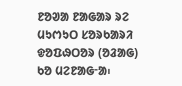ᱱᱚᱣᱟ ᱱᱟᱜᱟᱨ ᱨᱮ ᱢᱩᱬᱩᱛ ᱥᱚᱨᱠᱟᱨᱤ ᱫᱚᱯᱷᱛᱚᱨ (ᱚᱲᱟᱜ) ᱠᱚ ᱢᱮᱱᱟᱜᱼᱟ᱾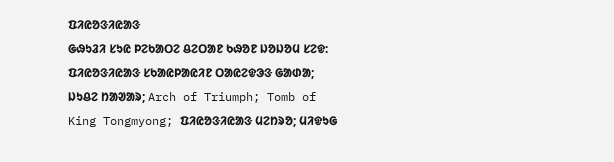ᱯᱤᱭᱚᱝᱤᱭᱟᱝ
ᱜᱷᱩᱲᱤ ᱥᱩᱭ ᱞᱮᱠᱟᱛᱮ ᱪᱮᱛᱟᱱ ᱠᱷᱚᱱ ᱡᱚᱡᱚᱢ ᱥᱮᱫ: ᱯᱤᱭᱚᱝᱤᱭᱟᱝ ᱥᱠᱟᱭᱞᱟᱭᱤᱱ ᱛᱟᱭᱮᱫᱳᱝ ᱜᱟᱰᱟ; ᱡᱩᱪᱮ ᱴᱟᱣᱟᱨ; Arch of Triumph; Tomb of King Tongmyong; ᱯᱤᱭᱚᱝᱤᱭᱟᱝ ᱢᱮᱴᱨᱚ; ᱢᱤᱫᱩᱜ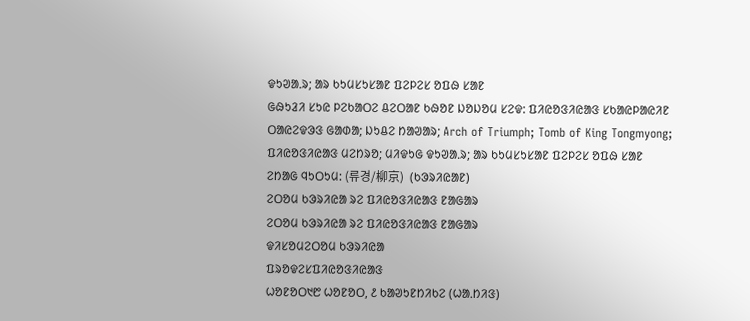ᱫᱩᱣᱟᱹᱨ; ᱟᱨ ᱠᱩᱢᱥᱩᱥᱟᱱ ᱯᱮᱞᱮᱥ ᱚᱯᱷ ᱥᱟᱱ
ᱜᱷᱩᱲᱤ ᱥᱩᱭ ᱞᱮᱠᱟᱛᱮ ᱪᱮᱛᱟᱱ ᱠᱷᱚᱱ ᱡᱚᱡᱚᱢ ᱥᱮᱫ: ᱯᱤᱭᱚᱝᱤᱭᱟᱝ ᱥᱠᱟᱭᱞᱟᱭᱤᱱ ᱛᱟᱭᱮᱫᱳᱝ ᱜᱟᱰᱟ; ᱡᱩᱪᱮ ᱴᱟᱣᱟᱨ; Arch of Triumph; Tomb of King Tongmyong; ᱯᱤᱭᱚᱝᱤᱭᱟᱝ ᱢᱮᱴᱨᱚ; ᱢᱤᱫᱩᱜ ᱫᱩᱣᱟᱹᱨ; ᱟᱨ ᱠᱩᱢᱥᱩᱥᱟᱱ ᱯᱮᱞᱮᱥ ᱚᱯᱷ ᱥᱟᱱ
ᱮᱴᱟᱜ ᱧᱩᱛᱩᱢ: (류경/柳京)  (ᱠᱳᱨᱤᱭᱟᱱ)
ᱮᱛᱚᱢ ᱠᱳᱨᱤᱭᱟ ᱨᱮ ᱯᱤᱭᱚᱝᱤᱭᱟᱝ ᱱᱟᱜᱟᱨ
ᱮᱛᱚᱢ ᱠᱳᱨᱤᱭᱟ ᱨᱮ ᱯᱤᱭᱚᱝᱤᱭᱟᱝ ᱱᱟᱜᱟᱨ
ᱫᱤᱥᱚᱢᱮᱛᱚᱢ ᱠᱳᱨᱤᱭᱟ
ᱯᱨᱚᱫᱮᱥᱯᱤᱭᱚᱝᱤᱭᱟᱝ
ᱦᱚᱱᱚᱛ᱑᱘ ᱦᱚᱱᱚᱛ, ᱒ ᱠᱟᱣᱩᱱᱴᱤᱠᱮ (ᱦᱟᱹᱴᱤᱝ)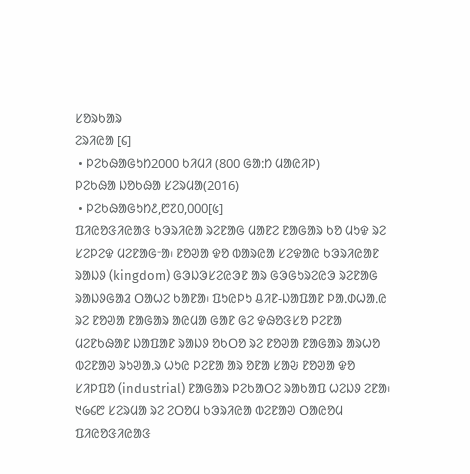ᱥᱚᱨᱠᱟᱨ
ᱮᱨᱤᱭᱟ [᱔]
 • ᱞᱮᱠᱷᱟᱜᱩᱴ2000 ᱠᱤᱢᱤ (800 ᱜᱟᱺᱴ ᱢᱟᱭᱤᱞ)
ᱞᱮᱠᱷᱟ ᱡᱚᱠᱷᱟ ᱥᱮᱨᱢᱟ(2016)
 • ᱞᱮᱠᱷᱟᱜᱩᱴ᱒,᱘᱗᱐,᱐᱐᱐[᱕]
ᱯᱤᱭᱚᱝᱤᱭᱟᱝ ᱠᱳᱨᱤᱭᱟ ᱨᱮᱱᱟᱜ ᱢᱟᱱᱮ ᱱᱟᱜᱟᱨ ᱠᱚ ᱢᱩᱫ ᱨᱮ ᱥᱮᱞᱮᱫ ᱢᱮᱱᱟᱜᱼᱟ᱾ ᱱᱚᱣᱟ ᱫᱚ ᱵᱟᱨᱭᱟ ᱥᱮᱫᱟᱭ ᱠᱳᱨᱤᱭᱟᱱ ᱨᱟᱡᱽ (kingdom) ᱜᱳᱡᱳᱥᱮᱭᱳᱱ ᱟᱨ ᱜᱳᱜᱩᱨᱮᱭᱳ ᱨᱮᱱᱟᱜ ᱨᱟᱡᱽᱜᱟᱲ ᱛᱟᱦᱮ ᱠᱟᱱᱟ᱾ ᱯᱩᱭᱞᱩ ᱪᱤᱱ-ᱡᱟᱯᱟᱱ ᱞᱟᱹᱰᱦᱟᱹᱭ ᱨᱮ ᱱᱚᱣᱟ ᱱᱟᱜᱟᱨ ᱟᱭᱢᱟ ᱜᱟᱱ ᱜᱮ ᱫᱷᱚᱝᱥᱚ ᱞᱮᱱᱟ ᱢᱮᱱᱠᱷᱟᱱ ᱡᱟᱯᱟᱱ ᱨᱟᱡᱽ ᱚᱠᱛᱚ ᱨᱮ ᱱᱚᱣᱟ ᱱᱟᱜᱟᱨ ᱟᱨᱦᱚ ᱵᱮᱱᱟᱣ ᱨᱩᱣᱟᱹᱨ ᱦᱩᱭ ᱞᱮᱱᱟ ᱟᱨ ᱚᱱᱟ ᱥᱟᱶ ᱱᱚᱣᱟ ᱫᱚ ᱥᱤᱞᱯᱚ (industrial) ᱱᱟᱜᱟᱨ ᱞᱮᱠᱟᱛᱮ ᱨᱟᱠᱟᱯ ᱦᱮᱡᱽ ᱮᱱᱟ᱾ ᱑᱙᱔᱘ ᱥᱮᱨᱢᱟ ᱨᱮ ᱮᱛᱚᱢ ᱠᱳᱨᱤᱭᱟ ᱵᱮᱱᱟᱣ ᱛᱟᱭᱚᱢ ᱯᱤᱭᱚᱝᱤᱭᱟᱝ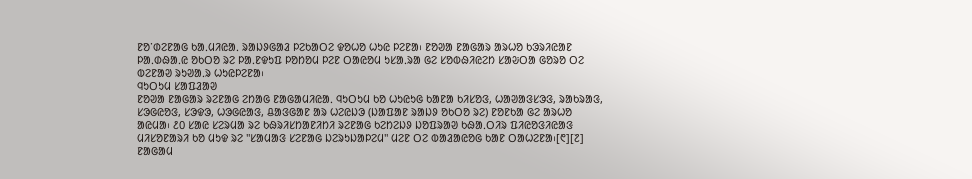ᱱᱚᱸᱰᱮᱱᱟᱜ ᱠᱟᱹᱢᱤᱭᱟᱹ ᱨᱟᱡᱽᱜᱟᱲ ᱞᱮᱠᱟᱛᱮ ᱫᱚᱦᱚ ᱦᱩᱭ ᱞᱮᱱᱟ᱾ ᱱᱚᱣᱟ ᱱᱟᱜᱟᱨ ᱟᱨᱦᱚ ᱠᱳᱨᱤᱭᱟᱱ ᱞᱟᱹᱰᱷᱟᱹᱭ ᱚᱠᱛᱚ ᱨᱮ ᱞᱟᱹᱱᱫᱩᱯ ᱞᱚᱴᱚᱢ ᱞᱮᱱ ᱛᱟᱭᱚᱢ ᱩᱥᱟᱹᱨᱟ ᱜᱮ ᱥᱚᱵᱷᱤᱭᱮᱴ ᱥᱟᱶᱛᱟ ᱜᱚᱨᱚ ᱛᱮ ᱵᱮᱱᱟᱣ ᱨᱩᱣᱟᱹᱨ ᱦᱩᱭᱞᱮᱱᱟ᱾
ᱧᱩᱛᱩᱢ ᱥᱟᱯᱲᱟᱣ
ᱱᱚᱣᱟ ᱱᱟᱜᱟᱨ ᱨᱮᱱᱟᱜ ᱮᱴᱟᱜ ᱱᱟᱜᱟᱢᱤᱭᱟᱹ ᱧᱩᱛᱩᱢ ᱠᱚ ᱦᱩᱭᱩᱜ ᱠᱟᱱᱟ ᱠᱤᱥᱚᱝ, ᱦᱟᱣᱟᱝᱥᱳᱝ, ᱨᱟᱠᱨᱟᱝ, ᱥᱳᱜᱭᱚᱝ, ᱥᱳᱫᱳ, ᱦᱳᱜᱭᱟᱝ, ᱪᱟᱝᱜᱟᱱ ᱟᱨ ᱦᱮᱭᱡᱳ (ᱡᱟᱯᱟᱱ ᱨᱟᱡᱽ ᱚᱠᱛᱚ ᱨᱮ) ᱱᱚᱱᱠᱟ ᱜᱮ ᱟᱨᱦᱚ ᱟᱭᱢᱟ᱾ ᱒᱐ ᱥᱟᱭ ᱥᱮᱨᱢᱟ ᱨᱮ ᱠᱷᱨᱤᱥᱴᱟᱱᱤᱴᱤ ᱨᱮᱱᱟᱜ ᱠᱮᱴᱮᱡᱽ ᱡᱚᱯᱨᱟᱣ ᱠᱷᱟᱹᱛᱤᱨ ᱯᱤᱭᱚᱝᱤᱭᱟᱝ ᱢᱤᱥᱚᱱᱟᱨᱤ ᱠᱚ ᱢᱩᱫ ᱨᱮ "ᱥᱟᱢᱟᱝ ᱥᱮᱱᱟᱜ ᱡᱮᱨᱩᱡᱟᱞᱮᱢ" ᱢᱮᱱ ᱛᱮ ᱵᱟᱲᱟᱭᱚᱜ ᱠᱟᱱ ᱛᱟᱦᱮᱱᱟ᱾[᱖][᱗]
ᱱᱟᱜᱟᱢ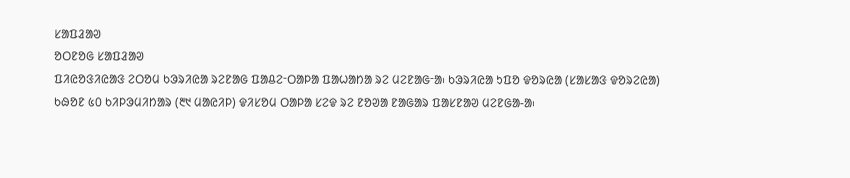ᱥᱟᱯᱲᱟᱣ
ᱚᱛᱱᱚᱜ ᱥᱟᱯᱲᱟᱣ
ᱯᱤᱭᱚᱝᱤᱭᱟᱝ ᱮᱛᱚᱢ ᱠᱳᱨᱤᱭᱟ ᱨᱮᱱᱟᱜ ᱯᱟᱪᱮᱼᱛᱟᱞᱟ ᱯᱟᱦᱟᱴᱟ ᱨᱮ ᱢᱮᱱᱟᱜᱼᱟ᱾ ᱠᱳᱨᱤᱭᱟ ᱩᱯᱚ ᱫᱚᱨᱭᱟ (ᱥᱟᱥᱟᱝ ᱫᱚᱨᱮᱭᱟ) ᱠᱷᱚᱱ ᱕᱐ ᱠᱤᱞᱳᱢᱤᱴᱟᱨ (᱓᱑ ᱢᱟᱭᱤᱞ) ᱫᱤᱥᱚᱢ ᱛᱟᱞᱟ ᱥᱮᱫ ᱨᱮ ᱱᱚᱣᱟ ᱱᱟᱜᱟᱨ ᱯᱟᱥᱱᱟᱣ ᱢᱮᱱᱜᱟ-ᱟ᱾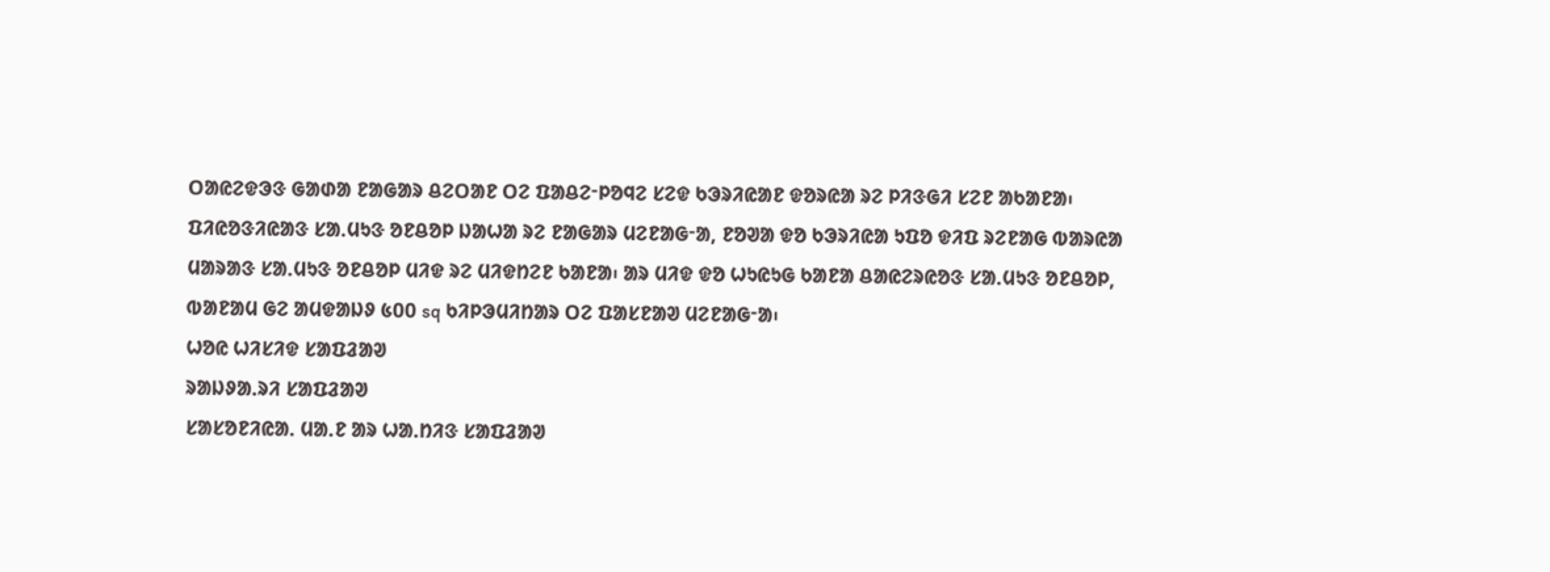ᱛᱟᱭᱮᱫᱳᱝ ᱜᱟᱰᱟ ᱱᱟᱜᱟᱨ ᱪᱮᱛᱟᱱ ᱛᱮ ᱯᱟᱪᱮᱼᱞᱚᱧᱮ ᱥᱮᱫ ᱠᱳᱨᱤᱭᱟᱱ ᱫᱚᱨᱭᱟ ᱨᱮ ᱞᱤᱝᱜᱤ ᱥᱮᱱ ᱟᱠᱟᱱᱟ᱾ ᱯᱤᱭᱚᱝᱤᱭᱟᱝ ᱥᱟᱹᱢᱩᱝ ᱚᱱᱪᱚᱞ ᱡᱟᱦᱟ ᱨᱮ ᱱᱟᱜᱟᱨ ᱢᱮᱱᱟᱜᱼᱟ, ᱱᱚᱣᱟ ᱫᱚ ᱠᱳᱨᱤᱭᱟ ᱩᱯᱚ ᱫᱤᱯ ᱨᱮᱱᱟᱜ ᱵᱟᱨᱭᱟ ᱢᱟᱨᱟᱝ ᱥᱟᱹᱢᱩᱝ ᱚᱱᱪᱚᱞ ᱢᱤᱫ ᱨᱮ ᱢᱤᱫᱴᱮᱱ ᱠᱟᱱᱟ᱾ ᱟᱨ ᱢᱤᱫ ᱫᱚ ᱦᱩᱭᱩᱜ ᱠᱟᱱᱟ ᱪᱟᱭᱮᱨᱭᱚᱝ ᱥᱟᱹᱢᱩᱝ ᱚᱱᱪᱚᱞ, ᱵᱟᱱᱟᱢ ᱜᱮ ᱟᱢᱫᱟᱡᱽ ᱕᱐᱐ sq ᱠᱤᱞᱳᱢᱤᱴᱟᱨ ᱛᱮ ᱯᱟᱥᱱᱟᱣ ᱢᱮᱱᱟᱜᱼᱟ᱾
ᱦᱚᱭ ᱦᱤᱥᱤᱫ ᱥᱟᱯᱲᱟᱣ
ᱨᱟᱡᱽᱟᱹᱨᱤ ᱥᱟᱯᱲᱟᱣ
ᱥᱟᱥᱚᱱᱤᱭᱟᱹ ᱢᱟᱹᱱ ᱟᱨ ᱦᱟᱹᱴᱤᱝ ᱥᱟᱯᱲᱟᱣ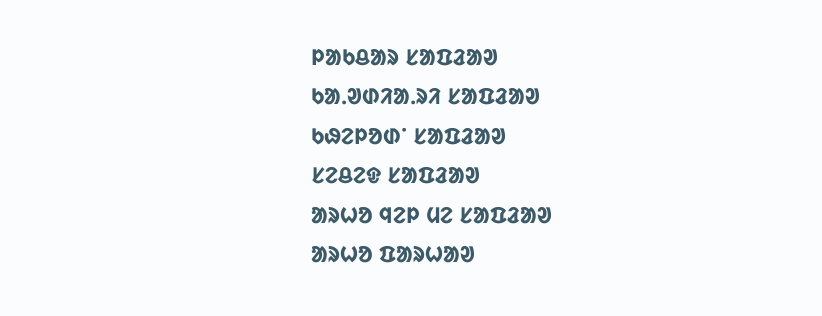ᱞᱟᱠᱪᱟᱨ ᱥᱟᱯᱲᱟᱣ
ᱠᱟᱹᱣᱰᱤᱟᱹᱨᱤ ᱥᱟᱯᱲᱟᱣ
ᱠᱷᱮᱞᱚᱰᱸ ᱥᱟᱯᱲᱟᱣ
ᱥᱮᱪᱮᱫ ᱥᱟᱯᱲᱟᱣ
ᱟᱨᱦᱚ ᱧᱮᱞ ᱢᱮ ᱥᱟᱯᱲᱟᱣ
ᱟᱨᱦᱚ ᱯᱟᱨᱦᱟᱣ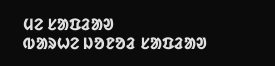ᱢᱮ ᱥᱟᱯᱲᱟᱣ
ᱵᱟᱨᱦᱮ ᱡᱚᱱᱚᱲ ᱥᱟᱯᱲᱟᱣ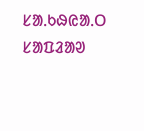ᱥᱟᱹᱠᱷᱭᱟᱹᱛ ᱥᱟᱯᱲᱟᱣ